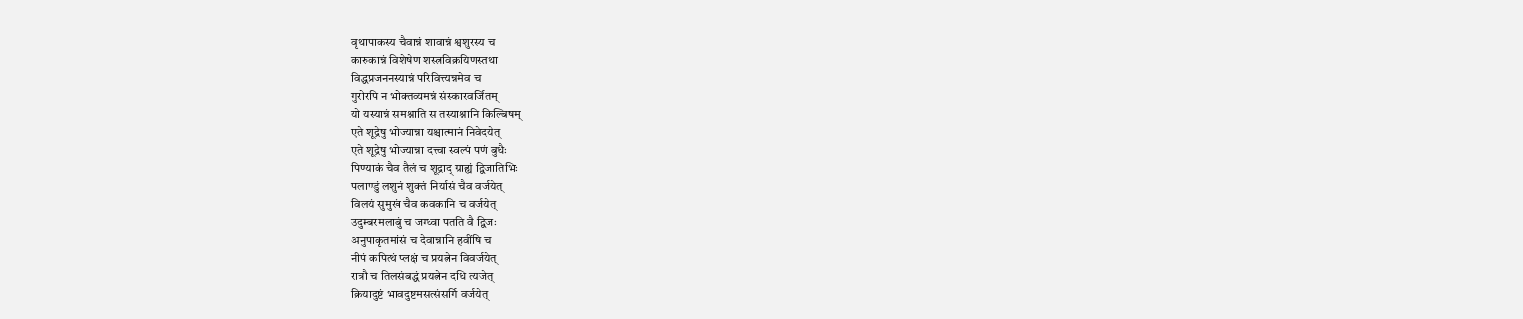वृथापाकस्य चैवान्नं शावान्नं श्वशुरस्य च
कारुकान्नं विशेषेण शस्त्रविक्रयिणस्तथा
विद्धप्रजननस्यान्नं परिवित्त्यन्नमेव च
गुरोरपि न भोक्तव्यमन्नं संस्कारवर्जितम्
यो यस्यान्नं समश्नाति स तस्याश्नानि किल्बिषम्
एते शूद्रेषु भोज्यान्ना यश्चात्मानं निवेदयेत्
एते शूद्रेषु भोज्यान्ना दत्त्वा स्वल्पं पणं बुधैः
पिण्याकं चैव तैलं च शूद्राद् ग्राह्यं द्विजातिभिः
पलाण्डुं लशुनं शुक्तं निर्यासं चैव वर्जयेत्
विलयं सुमुखं चैव कवकानि च वर्जयेत्
उदुम्बरमलाबुं च जग्ध्वा पतति वै द्विजः
अनुपाकृतमांसं च देवान्नानि हवींषि च
नीपं कपित्थं प्लक्षं च प्रयत्नेन विवर्जयेत्
रात्रौ च तिलसंबद्धं प्रयत्नेन दधि त्यजेत्
क्रियादुष्टं भावदुष्टमसत्संसर्गि वर्जयेत्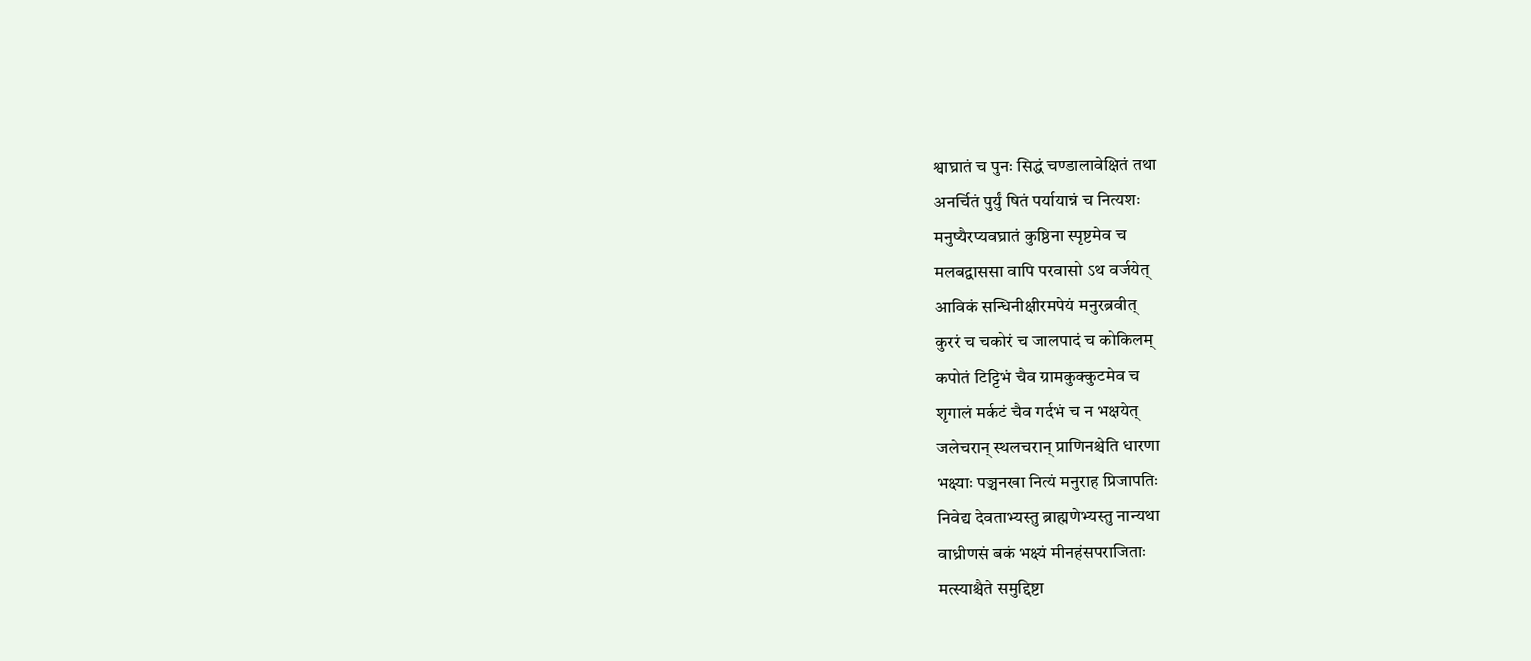श्वाघ्रातं च पुनः सिद्धं चण्डालावेक्षितं तथा
अनर्चितं पुर्युं षितं पर्यायान्नं च नित्यशः
मनुष्यैरप्यवघ्रातं कुष्ठिना स्पृष्टमेव च
मलबद्वाससा वापि परवासो ऽथ वर्जयेत्
आविकं सन्धिनीक्षीरमपेयं मनुरब्रवीत्
कुररं च चकोरं च जालपादं च कोकिलम्
कपोतं टिट्टिभं चैव ग्रामकुक्कुटमेव च
शृगालं मर्कटं चैव गर्दभं च न भक्षयेत्
जलेचरान् स्थलचरान् प्राणिनश्चेति धारणा
भक्ष्याः पञ्चनखा नित्यं मनुराह प्रिजापतिः
निवेद्य देवताभ्यस्तु ब्राह्मणेभ्यस्तु नान्यथा
वाध्रीणसं बकं भक्ष्यं मीनहंसपराजिताः
मत्स्याश्चैते समुद्दिष्टा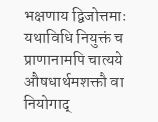भक्षणाय द्विजोत्तमाः
यथाविधि नियुक्तं च प्राणानामपि चात्यये
औषधार्थमशक्तौ वा नियोगाद्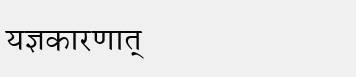यज्ञकारणात्